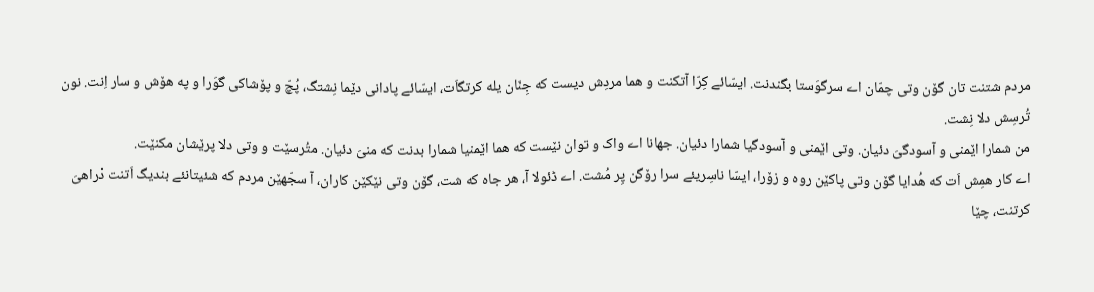مردم شتنت تان گۆن وتی چمّان اے سرگوَستا بگندنت. ایسّائے کِرّا آتکنت و هما مردِش دیست که جِنّان یله کرتگاَت، ایسّائے پادانی دێما نِشتگ، پُچّ و پۆشاکی گوَرا و په هۆش و سار اِنت. نون تُرسِش دلا نِشت.
من شمارا اێمنی و آسودگیَ دئیان. وتی اێمنی و آسودگیا شمارا دئیان. جهانا اے واک و توان نێست که هما اێمنیا شمارا بدنت که منیَ دئیان. متُرسێت و وتی دلا پرێشان مکنێت.
اے کار همِش اَت که هُدایا گۆن وتی پاکێن روه و زۆرا، ایسّا ناسِریئے سرا رۆگن پِر مُشت. اے ڈئولا آ، هر جاه که شت، گۆن وتی نێکێن کاران، آ سجّهێن مردم که شئیتانئے بندیگ اَتنت دْراهیَ کرتنت، چێا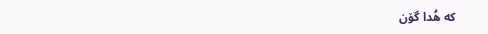که هُدا گۆن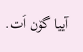آییا گۆن اَت.